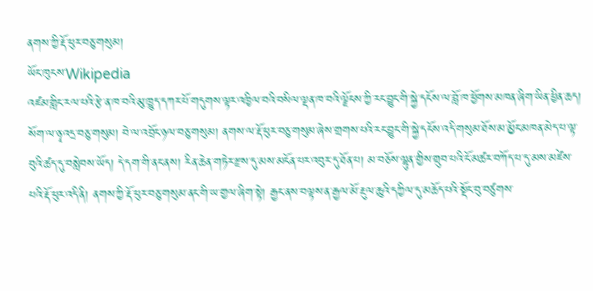ནགས་ཀྱི་རྡོ་ཕུར་བཅུ་གསུམ།
ཡོང་ཁུངས་Wikipedia
འཛམ་གླིང་རལ་པའི་རྩེ་ན་ཁ་བའི་མུ་ཁྱུད་དཀར་པོ་གདུགས་ལྟར་འཁྱིལ་བའི་བསིལ་ལྡན་ཁ་བའི་ལྗོངས་ཀྱི་རང་བྱུང་གི་སྐྱེ་དངོས་ལ་བློ་ཁ་ཕྱོགས་མཁན་ཞིག་ཡིན་ཕྱིན་ཆད། སོག་ལ་ཉྭ་འདྲ་བཅུ་གསུམ། བེ་ལ་འབྲོང་ཉལ་བཅུ་གསུམ། ནགས་ལ་རྡོ་ཕུར་བཅུ་གསུམ་ཞེས་གྲགས་པའི་རང་བྱུང་གི་སྐྱེ་དངོས་འདི་གསུམ་ཐོས་མ་མྱོང་མཁན་མེད་པ་ལྟ་བུའི་ཚད་དུ་བསླེབས་ཡོད། དེ་དག་གི་ནང་ནས། རིན་ཆེན་གཏེར་རྫས་དུ་མས་མངོན་པར་འབུར་དུ་ཐོན་པ། མ་བཅོས་ལྷུན་གྱིས་གྲུབ་པའི་ངོ་མཚར་བཀོད་པ་དུ་མས་མཛེས་པའི་རྡོ་ཕུར་འདི་ནི། ནགས་ཀྱི་རྡོ་ཕུར་བཅུ་གསུམ་ནང་གི་ཡ་གྱལ་ཞིག་སྟེ། རྒྱང་ནས་བལྟས་ན་རྒྱལ་མོ་རྔུལ་ཆུའི་དཀྱིལ་དུ་མཆོད་པའི་སྡོང་བུ་བཙུགས་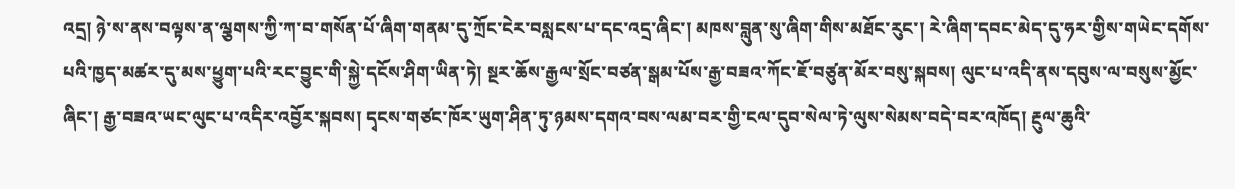འདྲ། ཉེ་ས་ནས་བལྟས་ན་ལྕགས་ཀྱི་ཀ་བ་གསོན་པོ་ཞིག་གནམ་དུ་ཀྲོང་ངེར་བསླངས་པ་དང་འདྲ་ཞིང་། མཁས་བླུན་སུ་ཞིག་གིས་མཐོང་རུང་། རེ་ཞིག་དབང་མེད་དུ་ཧར་གྱིས་གཡེང་དགོས་པའི་ཁྱད་མཚར་དུ་མས་ཕྱུག་པའི་རང་བྱུང་གི་སྐྱེ་དངོས་ཤིག་ཡིན་ཏེ། སྔར་ཆོས་རྒྱལ་སྲོང་བཙན་སྒམ་པོས་རྒྱ་བཟའ་ཀོང་ཇོ་བཙུན་མོར་བསུ་སྐབས། ལུང་པ་འདི་ནས་དབུས་ལ་བསུས་མྱོང་ཞིང་། རྒྱ་བཟའ་ཡང་ལུང་པ་འདིར་འབྱོར་སྐབས། དྭངས་གཙང་ཁོར་ཡུག་ཤིན་ཏུ་ཉམས་དགའ་བས་ལམ་བར་གྱི་ངལ་དུབ་སེལ་ཏེ་ལུས་སེམས་བདེ་བར་འཁོད། རྔུལ་ཆུའི་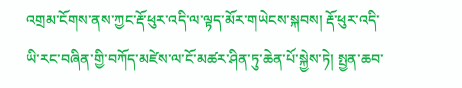འགྲམ་ངོགས་ནས་ཀྱང་རྡོ་ཕུར་འདི་ལ་ལྟད་མོར་གཡེངས་སྐབས། རྡོ་ཕུར་འདི་ཡི་རང་བཞིན་གྱི་བཀོད་མཛེས་ལ་ངོ་མཚར་ཤིན་ཏུ་ཆེན་པོ་སྐྱེས་ཏེ། སྤྱན་ཆབ་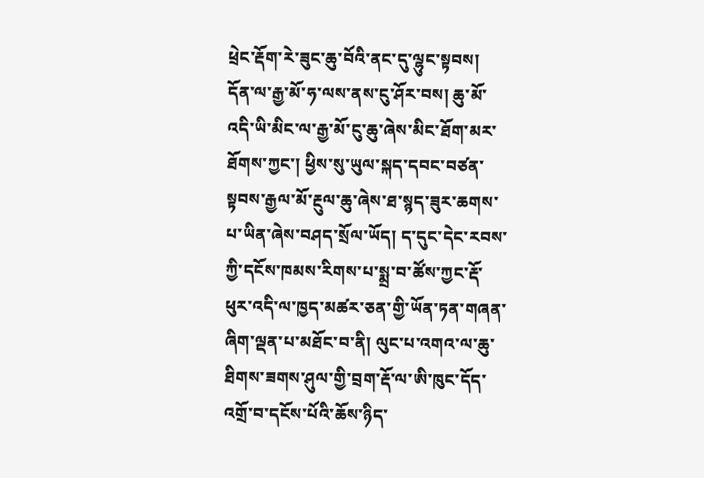ཕྲེང་རྡོག་རེ་ཟུང་ཆུ་བོའི་ནང་དུ་ལྷུང་སྟབས། དོན་ལ་རྒྱ་མོ་ཧ་ལས་ནས་ངུ་ཤོར་བས། ཆུ་མོ་འདི་ཡི་མིང་ལ་རྒྱ་མོ་ངུ་ཆུ་ཞེས་མིང་ཐོག་མར་ཐོགས་ཀྱང་། ཕྱིས་སུ་ཡུལ་སྐད་དབང་བཙན་སྟབས་རྒྱལ་མོ་རྔུལ་ཆུ་ཞེས་ཐ་སྙད་ཟུར་ཆགས་པ་ཡིན་ཞེས་བཤད་སྲོལ་ཡོད། ད་དུང་དེང་རབས་ཀྱི་དངོས་ཁམས་རིགས་པ་སྨྲ་བ་ཚོས་ཀྱང་རྡོ་ཕུར་འདི་ལ་ཁྱད་མཚར་ཅན་གྱི་ཡོན་ཏན་གཞན་ཞིག་ལྡན་པ་མཐོང་བ་ནི། ལུང་པ་འགའ་ལ་ཆུ་ཐིགས་ཟགས་ཤུལ་གྱི་བྲག་རྡོ་ལ་ཨི་ཁུང་དོད་འགྲོ་བ་དངོས་པོའི་ཆོས་ཉིད་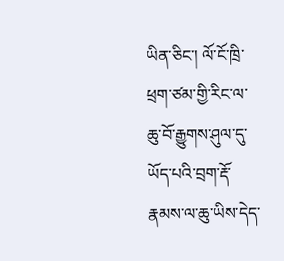ཡིན་ཅིང་། ལོ་ངོ་ཁྲི་ཕྲག་ཙམ་གྱི་རིང་ལ་ཆུ་བོ་རྒྱུགས་ཤུལ་དུ་ཡོད་པའི་བྲག་རྡོ་རྣམས་ལ་ཆུ་ཡིས་དེད་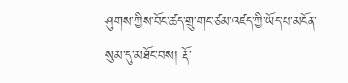ཤུགས་ཀྱིས་བོང་ཚད་གྲུ་གང་ཙམ་འཛད་ཀྱི་ཡོད་པ་མངོན་སུམ་དུ་མཐོང་བས། རྡོ་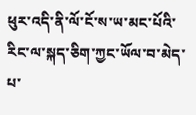ཕུར་འདི་ནི་ལོ་ངོ་ས་ཡ་མང་པོའི་རིང་ལ་སྐད་ཅིག་ཀྱང་ཡོལ་བ་མེད་པ་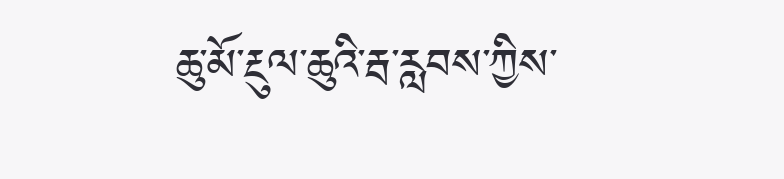ཆུ་མོ་རྔུལ་ཆུའི་རྦ་རླབས་ཀྱིས་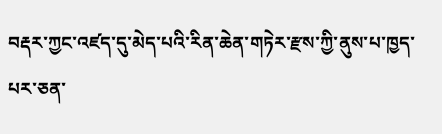བརྡར་ཀྱང་འཛད་དུ་མེད་པའི་རིན་ཆེན་གཏེར་རྫས་ཀྱི་ནུས་པ་ཁྱད་པར་ཅན་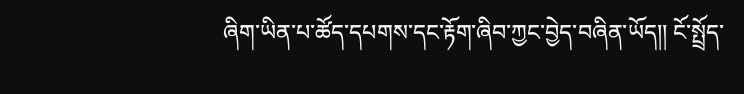ཞིག་ཡིན་པ་ཚོད་དཔགས་དང་རྟོག་ཞིབ་ཀྱང་བྱེད་བཞིན་ཡོད།། ངོ་སྤྲོད་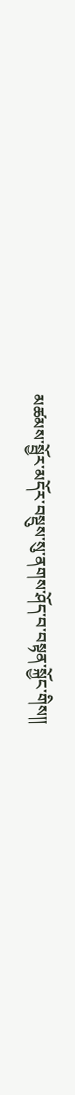མཚམས་སྦྱོར་མདོར་བསྡུས་སུ་ནགས་ཤོད་བ་བསྟན་སྐྱོང་གིས།།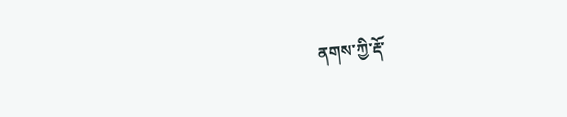ནགས་ཀྱི་རྡོ་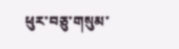ཕུར་བཅུ་གསུམ་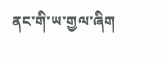ནང་གི་ཡ་གྱལ་ཞིག